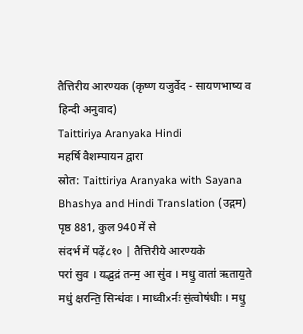तैत्तिरीय आरण्यक (कृष्ण यजुर्वेद - सायणभाष्य व हिन्दी अनुवाद)
Taittiriya Aranyaka Hindi
महर्षि वैशम्पायन द्वारा
स्रोत: Taittiriya Aranyaka with Sayana Bhashya and Hindi Translation (उद्गम)
पृष्ठ 881, कुल 940 में से
संदर्भ में पढ़ें८१० | तैत्तिरीये आरण्यके
परा॑ सुव । यद्भ॒द्रं तन्म॒ आ सु॑व । मधु॒ वाता॑ ऋताय॒ते मधु॑ क्षरन्ति॒ सिन्ध॑वः । माध्वीᳵर्नः सं॒त्वोष॑धीः । मधु॒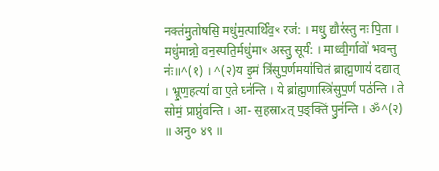नक्त॑मु॒तोषसि॒ मधु॑म॒त्पार्थि॑व॒ꣳ रज॑: । मधु॒ द्यौर॑स्तु नः पि॒ता । मधु॑मान्नो॒ वन॒स्पति॒र्मधु॑माꣳ अस्तु॒ सूर्य॑: । माध्वी॒र्गावो॑ भवन्तु नः॑॥^(१) । ^(२)य इ॒मं त्रि॑सुप॒र्णमया॑चितं ब्राह्म॒णाय॑ दद्यात् । भ्रू॒ण॒हत्यां॑ वा ए॒ते घ्न॑न्ति । ये ब्रा॑ह्म॒णास्त्रि॑सुप॒र्णं पठ॑न्ति । ते सोमं॒ प्राप्नु॑वन्ति । आ- स॒हस्राᳵत् प॒ङ्क्तिं पु॒न॑न्ति । ॐ^(२) ॥ अनु० ४९ ॥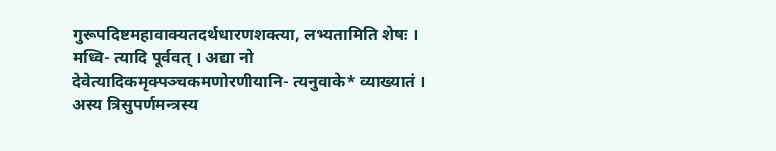गुरूपदिष्टमहावाक्यतदर्थधारणशक्त्या, लभ्यतामिति शेषः । मध्वि- त्यादि पूर्ववत् । अद्या नो देवेत्यादिकमृक्पञ्चकमणोरणीयानि- त्यनुवाके* व्याख्यातं ।
अस्य त्रिसुपर्णमन्त्रस्य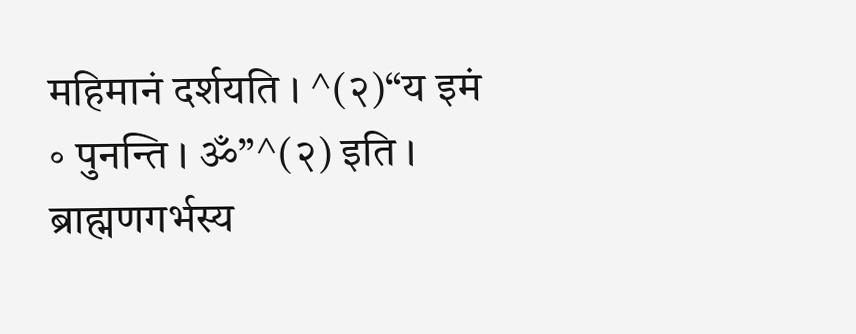महिमानं दर्शयति । ^(२)“य इमं ॰ पुनन्ति । ॐ”^(२) इति । ब्राह्मणगर्भस्य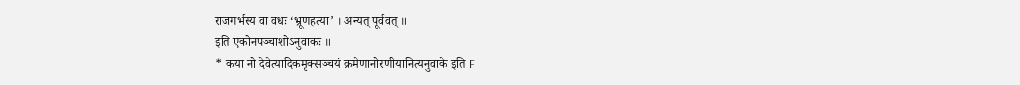राजगर्भस्य वा वधः ‘भ्रूणहत्या’ । अन्यत् पूर्ववत् ॥
इति एकोनपञ्चाशोऽनुवाकः ॥
* कया नो देवेत्यादिकमृक्सञ्चयं क्रमेणानोरणीयानित्यनुवाके इति F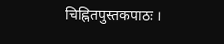चिह्नितपुस्तकपाठः ।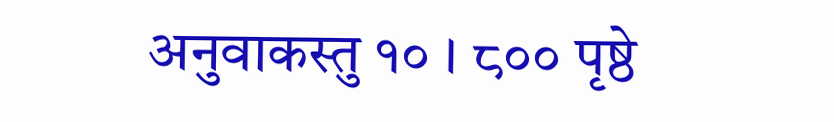अनुवाकस्तु १० । ८०० पृष्ठे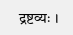द्रष्टव्यः ।